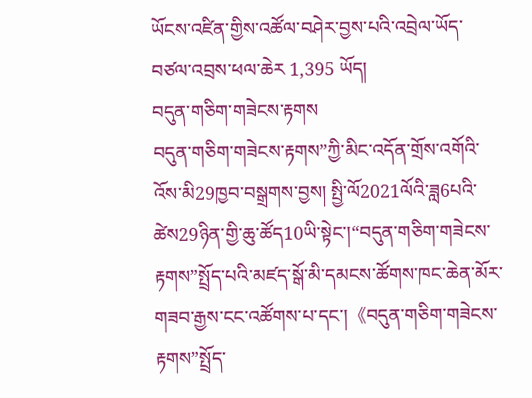ཡོངས་འཛིན་གྱིས་འཚོལ་བཤེར་བྱས་པའི་འབྲེལ་ཡོད་བཙལ་འབྲས་ཕལ་ཆེར 1,395 ཡོད།
བདུན་གཅིག་གཟེངས་རྟགས
བདུན་གཅིག་གཟེངས་རྟགས”ཀྱི་མིང་འདོན་གྲོས་འགོའི་འོས་མི29ཁྱབ་བསྒྲགས་བྱས། སྤྱི་ལོ2021ལོའི་ཟླ6པའི་ཚེས29ཉིན་གྱི་ཆུ་ཚོད10ཡི་སྟེང་།“བདུན་གཅིག་གཟེངས་རྟགས”སྤྲོད་པའི་མཛད་སྒོ་མི་དམངས་ཚོགས་ཁང་ཆེན་མོར་གཟབ་རྒྱས་ངང་འཚོགས་པ་དང་།《བདུན་གཅིག་གཟེངས་རྟགས”སྤྲོད་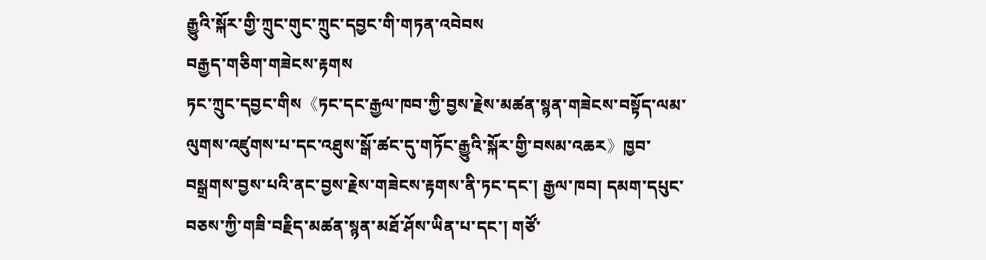རྒྱུའི་སྐོར་གྱི་ཀྲུང་གུང་ཀྲུང་དབྱང་གི་གཏན་འབེབས
བརྒྱད་གཅིག་གཟེངས་རྟགས
ཏང་ཀྲུང་དབྱང་གིས《ཏང་དང་རྒྱལ་ཁབ་ཀྱི་བྱས་རྗེས་མཚན་སྙན་གཟེངས་བསྟོད་ལམ་ལུགས་འཛུགས་པ་དང་འཐུས་སྒོ་ཚང་དུ་གཏོང་རྒྱུའི་སྐོར་གྱི་བསམ་འཆར》ཁྱབ་བསྒྲགས་བྱས་པའི་ནང་བྱས་རྗེས་གཟེངས་རྟགས་ནི་ཏང་དང་། རྒྱལ་ཁབ། དམག་དཔུང་བཅས་ཀྱི་གཟི་བརྗིད་མཚན་སྙན་མཐོ་ཤོས་ཡིན་པ་དང་། གཙོ་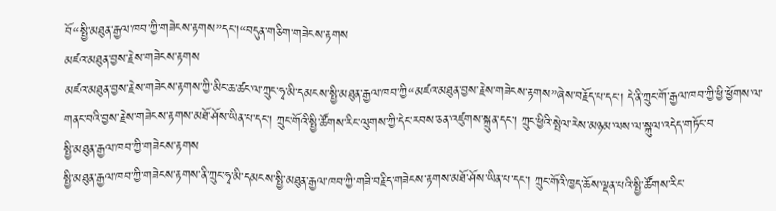བོ“སྤྱི་མཐུན་རྒྱལ་ཁབ་ཀྱི་གཟེངས་རྟགས”དང་།“བདུན་གཅིག་གཟེངས་རྟགས
མཛའ་མཐུན་བྱས་རྗེས་གཟེངས་རྟགས
མཛའ་མཐུན་བྱས་རྗེས་གཟེངས་རྟགས་ཀྱི་མིང་ཆ་ཚང་ལ་ཀྲུང་ཧྭ་མི་དམངས་སྤྱི་མཐུན་རྒྱལ་ཁབ་ཀྱི“མཛའ་མཐུན་བྱས་རྗེས་གཟེངས་རྟགས”ཞེས་བརྗོད་པ་དང་། དེ་ནི་ཀྲུང་གོ་རྒྱལ་ཁབ་ཀྱི་ཕྱི་ཕྱོགས་ལ་གནང་བའི་བྱས་རྗེས་གཟེངས་རྟགས་མཐོ་ཤོས་ཡིན་པ་དང་། ཀྲུང་གོའི་སྤྱི་ཚོགས་རིང་ལུགས་ཀྱི་དེང་རབས་ཅན་འཛུགས་སྐྲུན་དང་། ཀྲུང་ཕྱིའི་སྤེལ་རེས་མཉམ་ལས་ལ་སྐུལ་འདེད་གཏོང་བ
སྤྱི་མཐུན་རྒྱལ་ཁབ་ཀྱི་གཟེངས་རྟགས
སྤྱི་མཐུན་རྒྱལ་ཁབ་ཀྱི་གཟེངས་རྟགས་ནི་ཀྲུང་ཧྭ་མི་དམངས་སྤྱི་མཐུན་རྒྱལ་ཁབ་ཀྱི་གཟི་བརྗིད་གཟེངས་རྟགས་མཐོ་ཤོས་ཡིན་པ་དང་། ཀྲུང་གོའི་ཁྱད་ཆོས་ལྡན་པའི་སྤྱི་ཚོགས་རིང་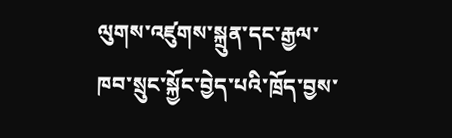ལུགས་འཛུགས་སྐྲུན་དང་རྒྱལ་ཁབ་སྲུང་སྐྱོང་བྱེད་པའི་ཁྲོད་བྱས་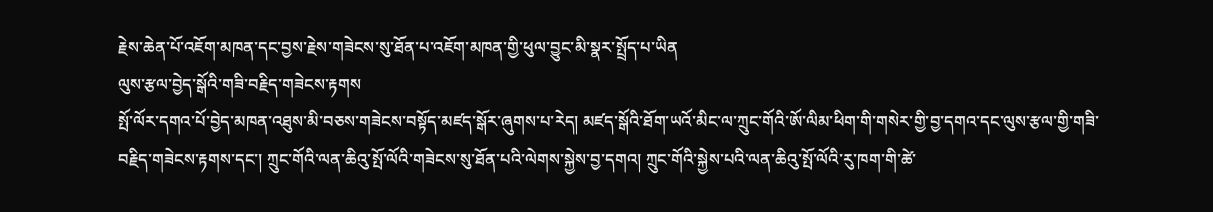རྗེས་ཆེན་པོ་འཇོག་མཁན་དང་བྱས་རྗེས་གཟེངས་སུ་ཐོན་པ་འཇོག་མཁན་གྱི་ཕུལ་བྱུང་མི་སྣར་སྤྲོད་པ་ཡིན
ལུས་རྩལ་བྱེད་སྒོའི་གཟི་བརྗིད་གཟེངས་རྟགས
སྤོ་ལོར་དགའ་པོ་བྱེད་མཁན་འཐུས་མི་བཅས་གཟེངས་བསྟོད་མཛད་སྒོར་ཞུགས་པ་རེད། མཛད་སྒོའི་ཐོག་ཡའོ་མིང་ལ་ཀྲུང་གོའི་ཨོ་ལིམ་ཕིག་གི་གསེར་གྱི་བྱ་དགའ་དང་ལུས་རྩལ་གྱི་གཟི་བརྗིད་གཟེངས་རྟགས་དང་། ཀྲུང་གོའི་ལན་ཆིའུ་སྤོ་ལོའི་གཟེངས་སུ་ཐོན་པའི་ལེགས་སྐྱེས་བྱ་དགའ། ཀྲུང་གོའི་སྐྱེས་པའི་ལན་ཆིའུ་སྤོ་ལོའི་རུ་ཁག་གི་ཚེ་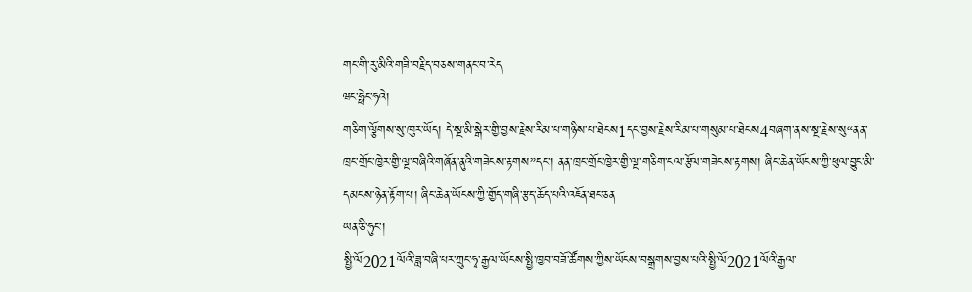གང་གི་རུ་མིའི་གཟི་བརྗིད་བཅས་གནང་བ་རེད
ཝང་ཧྥེང་ཧའེ།
གཅིག་ལྕོགས་སུ་ཁུར་ཡོད། དེ་སྔ་མི་སྒེར་གྱི་བྱས་རྗེས་རིམ་པ་གཉིས་པ་ཐེངས1དང་བྱས་རྗེས་རིམ་པ་གསུམ་པ་ཐེངས4བཞག་ནས་སྔ་རྗེས་སུ“ནན་ཁྲང་གྲོང་ཁྱེར་གྱི་ལྔ་བཞིའི་གཞོན་ནུའི་གཟེངས་རྟགས”དང་། ནན་ཁྲང་གྲོང་ཁྱེར་གྱི་ལྔ་གཅིག་ངལ་རྩོལ་གཟེངས་རྟགས། ཞིང་ཆེན་ཡོངས་ཀྱི་ཕུལ་བྱུང་མི་དམངས་ཉེན་རྟོག་པ། ཞིང་ཆེན་ཡོངས་ཀྱི་གྱོད་གཞི་རྩད་ཆོད་པའི་འཇོན་ཐང་ཅན
ཡན་ཅི་ཧུང་།
སྤྱི་ལོ2021ལོའི་ཟླ་བཞི་པར་ཀྲུང་ཧྭ་རྒྱལ་ཡོངས་སྤྱི་ཁྱབ་བཟོ་ཚོགས་ཀྱིས་ཡོངས་བསྒྲགས་བྱས་པའི་སྤྱི་ལོ2021ལོའི་རྒྱལ་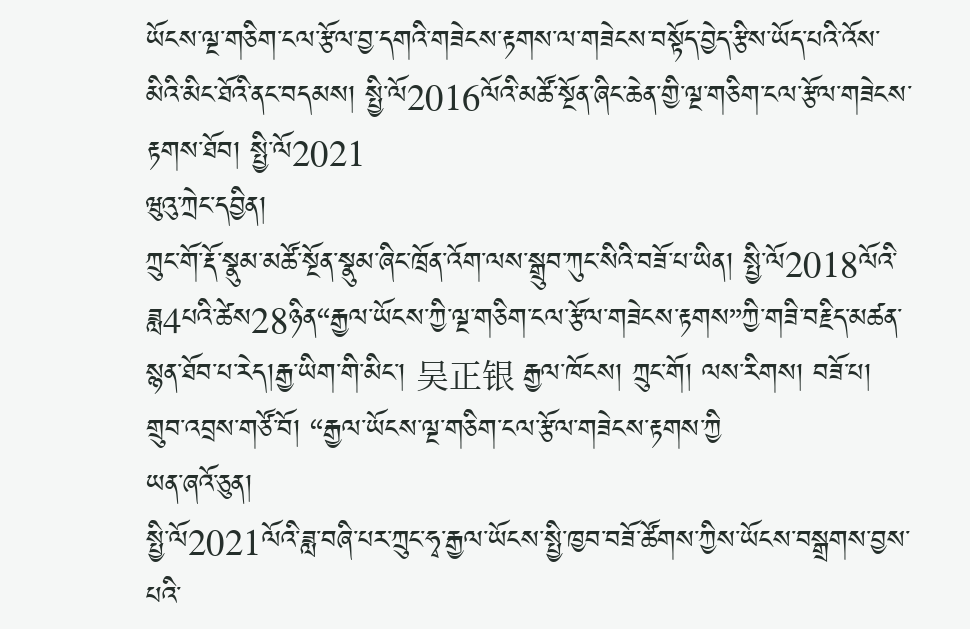ཡོངས་ལྔ་གཅིག་ངལ་རྩོལ་བྱ་དགའི་གཟེངས་རྟགས་ལ་གཟེངས་བསྟོད་བྱེད་རྩིས་ཡོད་པའི་འོས་མིའི་མིང་ཐོའི་ནང་བདམས། སྤྱི་ལོ2016ལོའི་མཚོ་སྔོན་ཞིང་ཆེན་གྱི་ལྔ་གཅིག་ངལ་རྩོལ་གཟེངས་རྟགས་ཐོབ། སྤྱི་ལོ2021
ཝུའུ་ཀྲེང་དབྱིན།
ཀྲུང་གོ་རྡོ་སྣུམ་མཚོ་སྔོན་སྣུམ་ཞིང་ཁྲོན་འོག་ལས་སྒྲུབ་ཀུང་སིའི་བཟོ་པ་ཡིན། སྤྱི་ལོ2018ལོའི་ཟླ4པའི་ཚེས28ཉིན“རྒྱལ་ཡོངས་ཀྱི་ལྔ་གཅིག་ངལ་རྩོལ་གཟེངས་རྟགས”ཀྱི་གཟི་བརྗིད་མཚན་སྙན་ཐོབ་པ་རེད།རྒྱ་ཡིག་གི་མིང་། 吴正银 རྒྱལ་ཁོངས། ཀྲུང་གོ། ལས་རིགས། བཟོ་པ། གྲུབ་འབྲས་གཙོ་བོ། “རྒྱལ་ཡོངས་ལྔ་གཅིག་ངལ་རྩོལ་གཟེངས་རྟགས་ཀྱི
ཡན་ཞའོ་ཅུན།
སྤྱི་ལོ2021ལོའི་ཟླ་བཞི་པར་ཀྲུང་ཧྭ་རྒྱལ་ཡོངས་སྤྱི་ཁྱབ་བཟོ་ཚོགས་ཀྱིས་ཡོངས་བསྒྲགས་བྱས་པའི་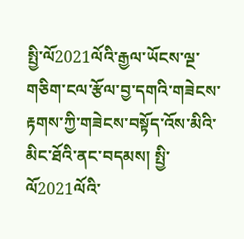སྤྱི་ལོ2021ལོའི་རྒྱལ་ཡོངས་ལྔ་གཅིག་ངལ་རྩོལ་བྱ་དགའི་གཟེངས་རྟགས་ཀྱི་གཟེངས་བསྟོད་འོས་མིའི་མིང་ཐོའི་ནང་བདམས། སྤྱི་ལོ2021ལོའི་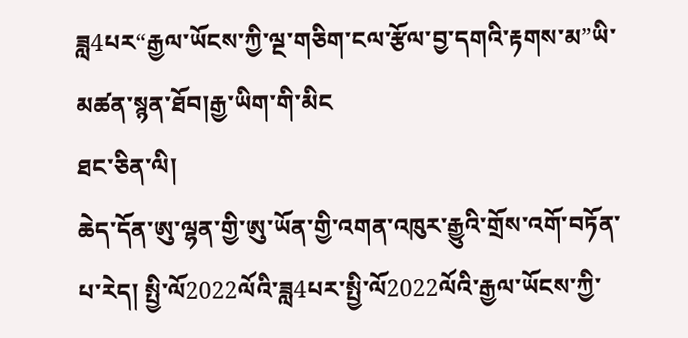ཟླ4པར“རྒྱལ་ཡོངས་ཀྱི་ལྔ་གཅིག་ངལ་རྩོལ་བྱ་དགའི་རྟགས་མ”ཡི་མཚན་སྙན་ཐོབ།རྒྱ་ཡིག་གི་མིང
ཐང་ཅིན་ལི།
ཆེད་དོན་ཨུ་ལྷན་གྱི་ཨུ་ཡོན་གྱི་འགན་འཁུར་རྒྱུའི་གྲོས་འགོ་བཏོན་པ་རེད། སྤྱི་ལོ2022ལོའི་ཟླ4པར་སྤྱི་ལོ2022ལོའི་རྒྱལ་ཡོངས་ཀྱི་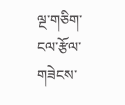ལྔ་གཅིག་ངལ་རྩོལ་གཟེངས་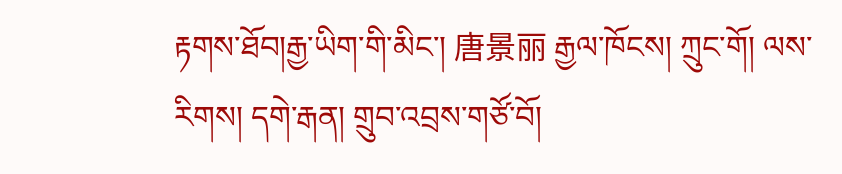རྟགས་ཐོབ།རྒྱ་ཡིག་གི་མིང་། 唐景丽 རྒྱལ་ཁོངས། ཀྲུང་གོ། ལས་རིགས། དགེ་རྒན། གྲུབ་འབྲས་གཙོ་བོ།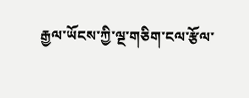རྒྱལ་ཡོངས་ཀྱི་ལྔ་གཅིག་ངལ་རྩོལ་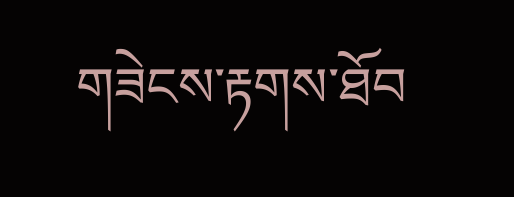གཟེངས་རྟགས་ཐོབ